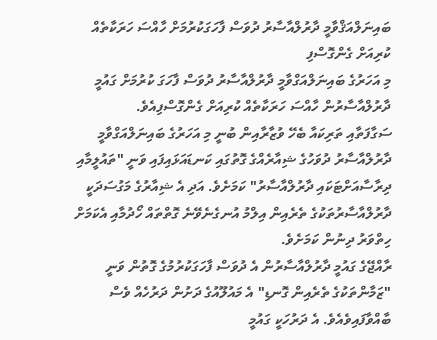ބައިނަލްއަޤްވާމީ ދާރުލްއާސާރު ދުވަސް ފާހަގަކުރުމަށް ހާއްސަ ހަރަކާތެއް ކުރިއަށް ގެންގޮސްފި
މި އަހަރުގެ ބައިނަލްއަގްވާމީ ދާރުލްއާސާރު ދުވަސް ފާހަގަ ކުރުމަށް ގައުމީ ދާރުލްއާސާރުން ހާއްސަ ހަރަކާތެއް ކުރިއަށް ގެންގޮސްފިއެވެ.
ސަގާފަތާއި ތަރިކައާ ބެހޭ ވުޒާރާއިން ބުނީ މި އަހަރުގެ ބައިނަލްއަގްވާމީ ދާރުލްއާސާރު ދުވަހުގެ ޝިއާރެއްގެ ގޮތުގައި ކަނޑައަޅައިފައި ވަނީ "ތައުލީމާއި ދިރާސާއަށްޓަކައި ދާރުލްއާސާރު" ކަމަށެވެ. އަދި އެ ޝިއާރުގެ މަގުސަދަކީ ދާރުލްއާސާރުތަކުގެ ތެރެއިން އިލްމު އުނގެނެވޭނެ ގޮތްތައް ހޯދުމާއި އެކަމަށް ހިތްވަރު ދިނުން ކަމަށެވެ.
ރާއްޖޭގެ ގައުމީ ދާރުލްއާސާރުން އެ ދުވަސް ފާހަގަކުރުމުގެ ގޮތުން ވަނީ "ޒަމާންތަކުގެ ތެރެއިން ގޮނޑި" އެ މައުލޫއުގެ ދަށުން ދަރުހެއް ވެސް ބާއްވާފައިވެއެވެ. އެ ދަރުހަކީ ގައުމީ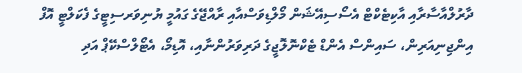ދާރުލްއާސާރާއި އާކިޓެކްޓް އެސޯސިއޭޝަން މޯލްޑިވަސްއާއި ރާއްޖޭގެ ގައުމީ ޔުނިވަރސިޓީގެ ފެކަލްޓީ އޮފް އިންޖިނިއަރިން، ސައިންސް އެންޑް ޓެކްނޮލޮޖީގެ ދަރިވަރުންނާއި، އޮޑިމޯ، އެޓޯލްސްކޭޕް އަދި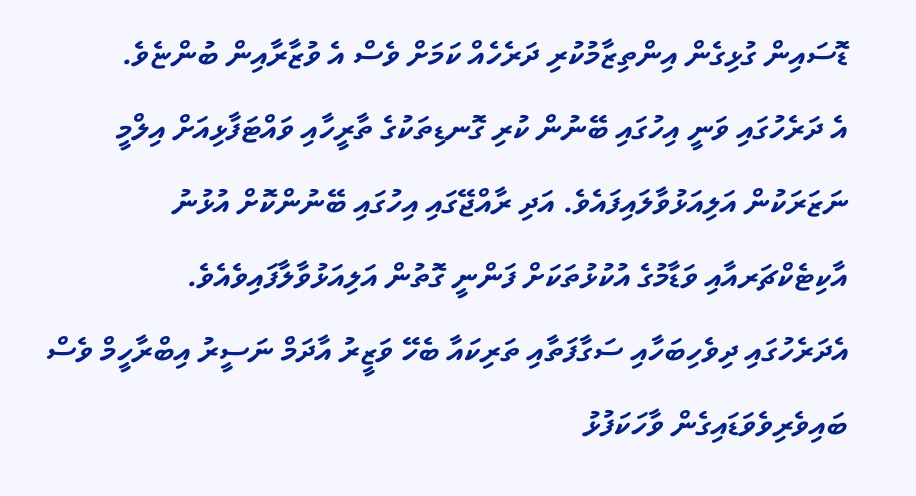ޑޮސައިން ގުޅިގެން އިންތިޒާމުކުރި ދަރެހެއް ކަމަށް ވެސް އެ ވުޒާރާއިން ބުންޏެވެ.
އެ ދަރެހުގައި ވަނީ އިހުގައި ބޭނުން ކުރި ގޮނޑިތަކުގެ ތާރީހާއި ވައްޓަފާޅިއަށް އިލްމީ ނަޒަރަކުން އަލިއަޅުވާލައިފައެވެ. އަދި ރާއްޖޭގައި އިހުގައި ބޭނުންކޮށް އުޅުނު އާކިޓެކްޗަރއާއި ވަޑާމުގެ އުކުޅުތަކަށް ފަންނީ ގޮތުން އަލިއަޅުވާލާފައިވެއެވެ.
އެދަރެހުގައި ދިވެހިބަހާއި ސަގާފަތާއި ތަރިކައާ ބެހޭ ވަޒީރު އާދަމް ނަސީރު އިބްރާހީމް ވެސް ބައިވެރިވެވަޑައިގެން ވާހަކަފުޅު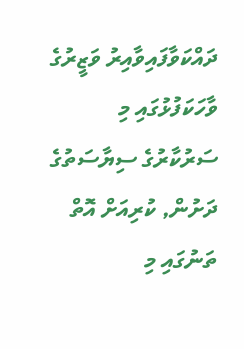ދައްކަވާފައިވާއިރު ވަޒީރުގެ ވާހަކަފުޅުގައި މި ސަރުކާރުގެ ސިޔާސަތުގެ ދަށުން, ކުރިއަށް އޮތް ތަނުގައި މި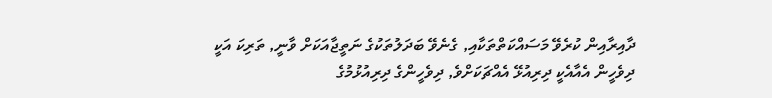ދާއިރާއިން ކުރެވޭ މަސައްކަތްތަކާއި, ގެނެވޭ ބަދަލުތަކުގެ ނަތީޖާއަކަށް ވާނީ, ތަރިކަ އަކީ ދިވެހީން އެއާއެކީ ދިރިއުޅޭ އެއްޗަކަށްވެ, ދިވެހީންގެ ދިރިއުޅުމުގެ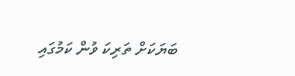ބަޔަކަށް ތަރިކަ ވުން ކަމުގައި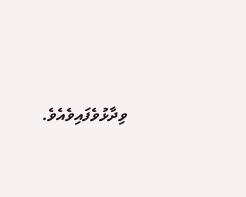ވިދާޅުވެފައިވެއެވެ.